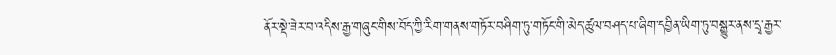ནོར་སྡེ་ཟེར་བ་འདིས་རྒྱ་གཞུང་གིས་བོད་ཀྱི་རིག་གནས་གཏོར་བཤིག་ཏུ་གཏོང་གི་མེད་ཚུལ་བཤད་པ་ཞིག་དབྱིན་ཡིག་ཏུ་བསྒྱུར་ནས་དྲྭ་རྒྱར་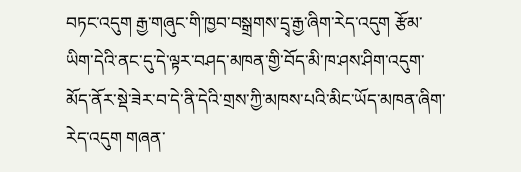བཏང་འདུག རྒྱ་གཞུང་གི་ཁྱབ་བསྒྲགས་དྲྭ་རྒྱ་ཞིག་རེད་འདུག རྩོམ་ཡིག་དེའི་ནང་དུ་དེ་ལྟར་བཤད་མཁན་གྱི་བོད་མི་ཁ་ཤས་ཤིག་འདུག་མོད་ནོར་སྡེ་ཟེར་བ་དེ་ནི་དེའི་གྲས་ཀྱི་མཁས་པའི་མིང་ཡོད་མཁན་ཞིག་རེད་འདུག གཞན་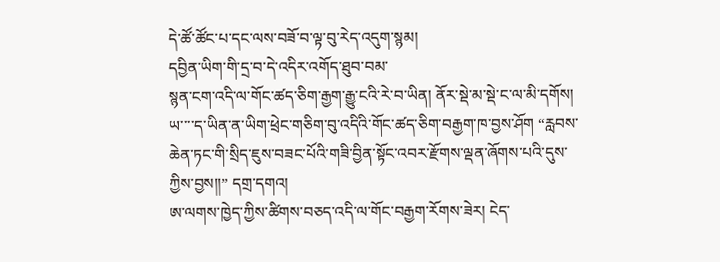དེ་ཚོ་ཚོང་པ་དང་ལས་བཟོ་བ་ལྟ་བུ་རེད་འདུག་སྙམ།
དབྱིན་ཡིག་གི་དྲ་བ་དེ་འདིར་འགོད་ཐུབ་བམ་
སྙན་ངག་འདི་ལ་གོང་ཚད་ཅིག་རྒྱག་རྒྱུ་ངའི་རེ་བ་ཡིན། ནོར་སྡེ་མ་སྡེ་ང་ལ་མི་དགོས།
ཡ་་་་ད་ཡིན་ན་ཡིག་ཕྲེང་གཅིག་བུ་འདིའི་གོང་ཚད་ཅིག་བརྒྱག་ཁ་བྱས་ཤོག “རླབས་ཆེན་ཏང་གི་སྲིད་ཇུས་བཟང་པོའི་གཟི་བྱིན་སྟོང་འབར་རྫོགས་ལྡན་ཞོགས་པའི་དུས་ཀྱིས་བྱས།།” དགྲ་དགའ།
ཨ་ལགས་ཁྱེད་ཀྱིས་ཚིགས་བཅད་འདི་ལ་གོང་བརྒྱག་རོགས་ཟེར། ངེད་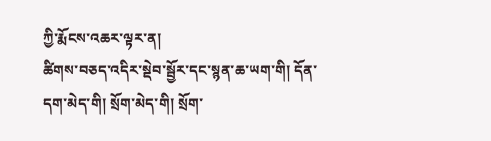ཀྱི་རྨོངས་འཆར་ལྟར་ན།
ཚིགས་བཅད་འདིར་སྡེབ་སྦྱོར་དང་སྙན་ཆ་ཡག་གི། དོན་དག་མེད་གི། སྲོག་མེད་གི། སྲོག་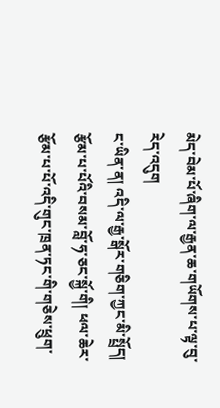མེད་བེམ་པོ་ཞིག་ལ་རྒྱན་ཆ་གཡོགས་པ་ལྟ་བུ་རེད་འདུག
ང་ཡིན་ན། འདི་ལ་རྒྱ་སྒོར་གཅིག་ཀྱང་མི་སྤྲོད། རྩོམ་པ་པོའི་བསམ་བློ་ཧ་ཅང་སྐྱོ་གི། ཕལ་ཆེར་རྩོམ་པ་པོ་འདི་གུང་ཁྲན་ཏང་གི་གཅེས་ཕྲུག་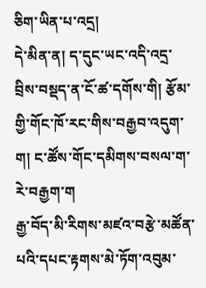ཅིག་ཡིན་པ་འདྲ།
དེ་མིན་ན། ད་དུང་ཡང་འདི་འདྲ་བྲིས་བསྡད་ན་ངོ་ཚ་དགོས་གི། རྩོམ་གྱི་གོང་ཁོ་རང་གིས་བརྒྱབ་འདུག་ག། ང་ཚོས་གོང་དམིགས་བསལ་ག་རེ་བརྒྱག་ག
རྒྱ་བོད་མི་རིགས་མཛའ་བརྩེ་མཚོན་པའི་དཔང་རྟགས་མེ་ཏོག་འབུམ་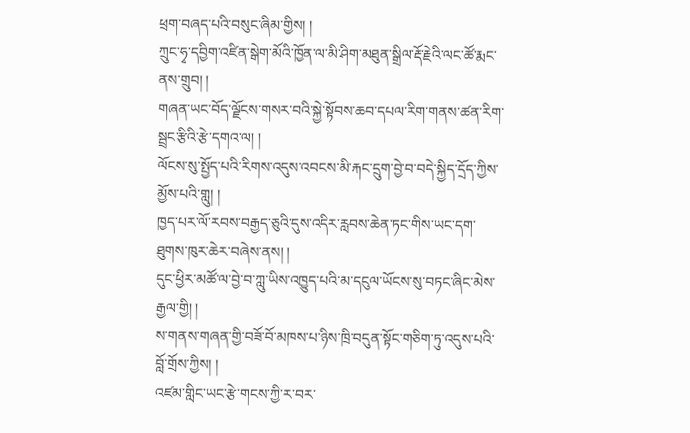ཕྲག་བཞད་པའི་བསུང་ཞིམ་གྱིས། །
ཀྲུང་ཧྭ་དབྱིག་འཛིན་སྒེག་མོའི་ཁྱོན་ལ་མི་ཤིག་མཐུན་སྒྲིལ་རྡོ་རྗེའི་ལང་ཚོ་རྨང་ནས་གྲུབ། །
གཞན་ཡང་བོད་ལྗོངས་གསར་བའི་སྐྱེ་སྟོབས་ཆབ་དཔལ་རིག་གནས་ཚན་རིག་སྦྲང་རྩིའི་རྩེ་དགའ་ལ། །
ལོངས་སུ་སྤྱོད་པའི་རིགས་འདུས་འབངས་མི་རྐང་དྲུག་བྱེ་བ་བདེ་སྐྱིད་དྲོད་ཀྱིས་མྱོས་པའི་གླུ། །
ཁྱད་པར་ལོ་རབས་བརྒྱད་ཅུའི་དུས་འདིར་རླབས་ཆེན་ཏང་གིས་ཡང་དག་ཐུགས་ཁུར་ཆེར་བཞེས་ནས། །
དུང་ཕྱིར་མཚོ་ལ་བྱེ་བ་ཀླུ་ཡིས་འཁྱུད་པའི་མ་དངུལ་ཡོངས་སུ་བཏང་ཞིང་མེས་རྒྱལ་གྱི། །
ས་གནས་གཞན་གྱི་བཟོ་བོ་མཁས་པ་ཉིས་ཁྲི་བདུན་སྟོང་གཅིག་ཏུ་འདུས་པའི་བློ་གྲོས་ཀྱིས། །
འཛམ་གླིང་ཡང་རྩེ་གངས་ཀྱི་ར་བར་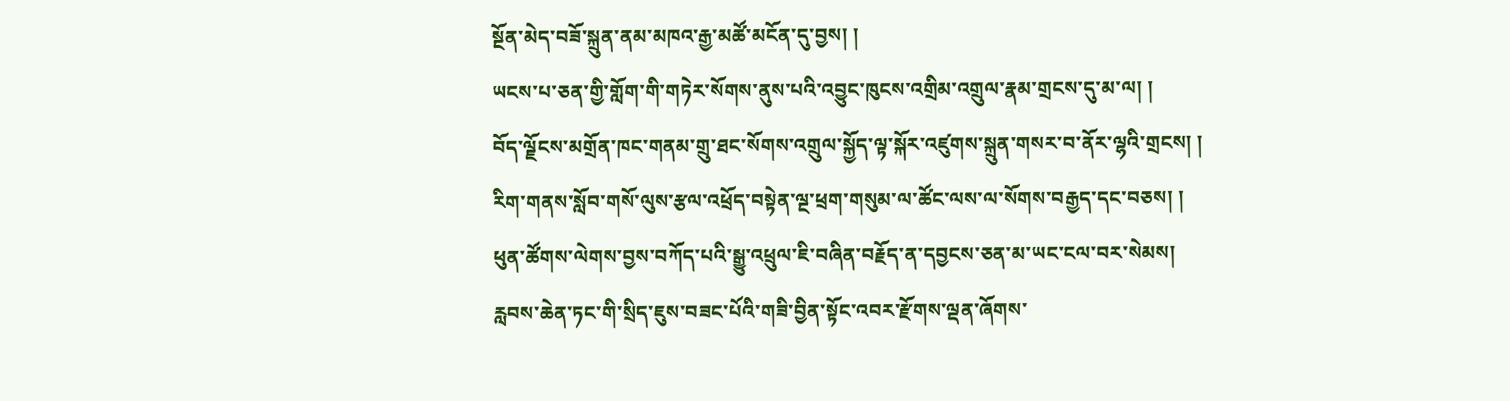སྔོན་མེད་བཟོ་སྐྲུན་ནམ་མཁའ་རྒྱ་མཚོ་མངོན་དུ་བྱས། །
ཡངས་པ་ཅན་གྱི་གློག་གི་གཏེར་སོགས་ནུས་པའི་འབྱུང་ཁུངས་འགྲིམ་འགྲུལ་རྣམ་གྲངས་དུ་མ་ལ། །
བོད་ལྗོངས་མགྲོན་ཁང་གནམ་གྲུ་ཐང་སོགས་འགྲུལ་སྐྱོད་ལྟ་སྐོར་འཛུགས་སྐྲུན་གསར་བ་ནོར་ལྷའི་གྲངས། །
རིག་གནས་སློབ་གསོ་ལུས་རྩལ་འཕྲོད་བསྟེན་ལྔ་ཕྲག་གསུམ་ལ་ཚོང་ལས་ལ་སོགས་བརྒྱད་དང་བཅས། །
ཕུན་ཚོགས་ལེགས་བྱས་བཀོད་པའི་སྒྱུ་འཕྲུལ་ཇི་བཞིན་བརྗོད་ན་དབྱངས་ཅན་མ་ཡང་ངལ་བར་སེམས།
རླབས་ཆེན་ཏང་གི་སྲིད་ཇུས་བཟང་པོའི་གཟི་བྱིན་སྟོང་འབར་རྫོགས་ལྡན་ཞོགས་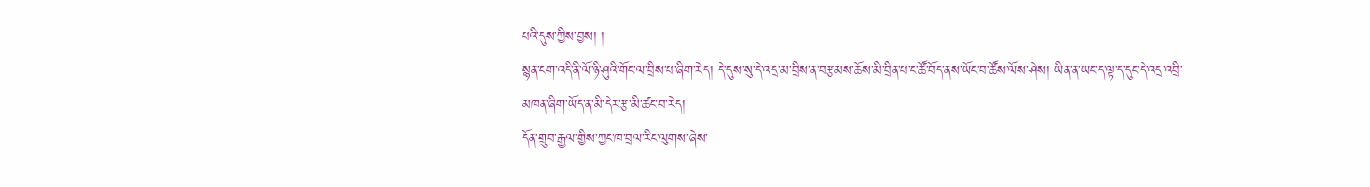པའི་དུས་ཀྱིས་བྱས། །
སྙན་ངག་འདི་ནི་ལོ་ཉི་ཤུའི་གོང་ལ་བྲིས་པ་ཞིག་རེད། དེ་དུས་སུ་དེ་འདྲ་མ་བྲིས་ན་བརྩམས་ཆོས་མི་བྲིན་པ་ང་ཚོ་བོད་ནས་ཡོང་བ་ཚོས་ལོས་ཤེས། ཡིན་ན་ཡང་ད་ལྟ་ད་དུང་དེ་འདྲ་འབྲི་མཁན་ཞིག་ཡོད་ན་མི་དེར་རྩ་མི་ཚང་བ་རེད།
དོན་གྲུབ་རྒྱལ་གྱིས་ཀྱང་ཁ་བྲལ་རིང་ལུགས་ཞེས་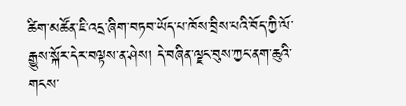ཚིག་མཚོན་ཇི་འདྲ་ཞིག་བཏབ་ཡོད་པ་ཁོས་བྲིས་པའི་བོད་ཀྱི་ལོ་རྒྱུས་སྐོར་དེར་བལྟས་ན་ཤེས། དེ་བཞིན་ལྗང་བུས་ཀྱང་ནག་ཆུའི་གངས་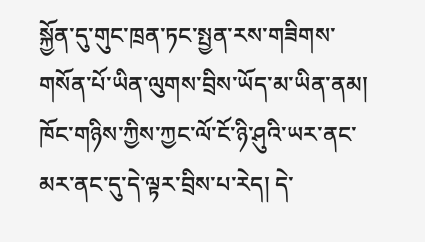སྐྱོན་དུ་གུང་ཁྲན་ཏང་སྤྱན་རས་གཟིགས་གསོན་པོ་ཡིན་ལུགས་བྲིས་ཡོད་མ་ཡིན་ནམ།
ཁོང་གཉིས་ཀྱིས་ཀྱང་ལོ་ངོ་ཉི་ཤུའི་ཡར་ནང་མར་ནང་དུ་དེ་ལྟར་བྲིས་པ་རེད། དེ་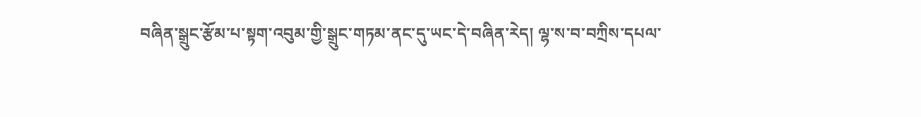བཞིན་སྒྲུང་རྩོམ་པ་སྟག་འབུམ་གྱི་སྒྲུང་གཏམ་ནང་དུ་ཡང་དེ་བཞིན་རེད། ལྷ་ས་བ་བཀྲིས་དཔལ་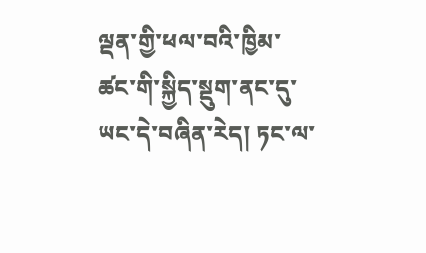ལྡན་གྱི་ཕལ་བའི་ཁྱིམ་ཚང་གི་སྐྱིད་སྡུག་ནང་དུ་ཡང་དེ་བཞིན་རེད། ཏང་ལ་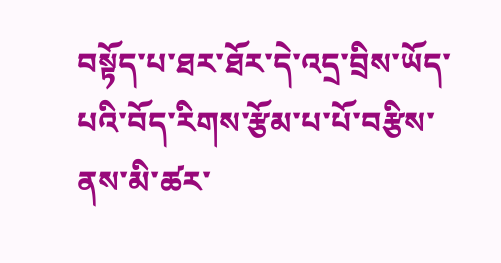བསྟོད་པ་ཐར་ཐོར་དེ་འདྲ་བྲིས་ཡོད་པའི་བོད་རིགས་རྩོམ་པ་པོ་བརྩིས་ནས་མི་ཚར་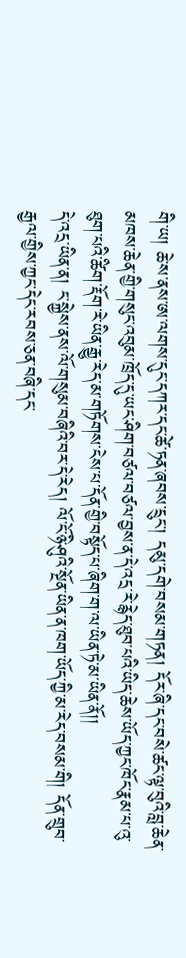གི་ཡ། ཆེ་ས་ནས་ཨ་ལགས་དུང་དཀར་དང་ཚེ་ཏན་ཞབས་དྲུང་། དམུ་དགེ་བསམ་གཏན། དོར་ཞི་དང་བསེ་ཚང་ལྟ་བུའི་བླ་ཆེན་མཁས་ཆེན་གྱི་གསུང་འབུམ་ཁྲོད་དུ་ཡང་ཤིག་བཙལ་བཙལ་བྱས་ན་དེ་འདྲ་རེ་རྙེད་ཐུབ་པའི་ཡིད་ཆེས་ཡོད་ཀྱང་ཁོང་རྣམ་པ་འུ་ཐུག་པའི་ཚིག་རྡོག་རེ་ཡིན་རྒྱུ་རེད་མ་གཏོགས་ངེས་པ་དོན་གྱི་བསྟོད་པ་ཞིག་ག་ལ་ཡིན་ཏེ་མ་ཡིན་ནོ།།
དེ་འདྲ་ཡིན་ན། ང་སྐྱེས་ནས་ལོ་གསུམ་བཞིའི་བར་དེ་རེད། ལོ་ངོ་ཉི་ཤུའི་སྔོན་ཡིན་ན་ཁག་ཡོད་ཀྱི་མ་རེད་བསམ་གི། དོན་གྲུབ་རྒྱལ་གྱིས་ཀྱང་དེང་རབས་ཅན་བཞི་དང་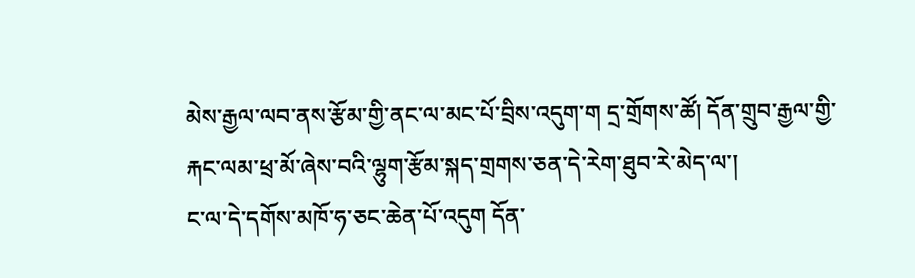མེས་རྒྱལ་ལབ་ནས་རྩོམ་གྱི་ནང་ལ་མང་པོ་བྲིས་འདུག་ག དྲ་གྲོགས་ཚོ། དོན་གྲུབ་རྒྱལ་གྱི་རྐང་ལམ་ཕྲ་མོ་ཞེས་བའི་ལྷུག་རྩོམ་སྐད་གྲགས་ཅན་དེ་རེག་ཐུབ་རེ་མེད་ལ་།
ང་ལ་དེ་དགོས་མཁོ་ཧ་ཅང་ཆེན་པོ་འདུག དོན་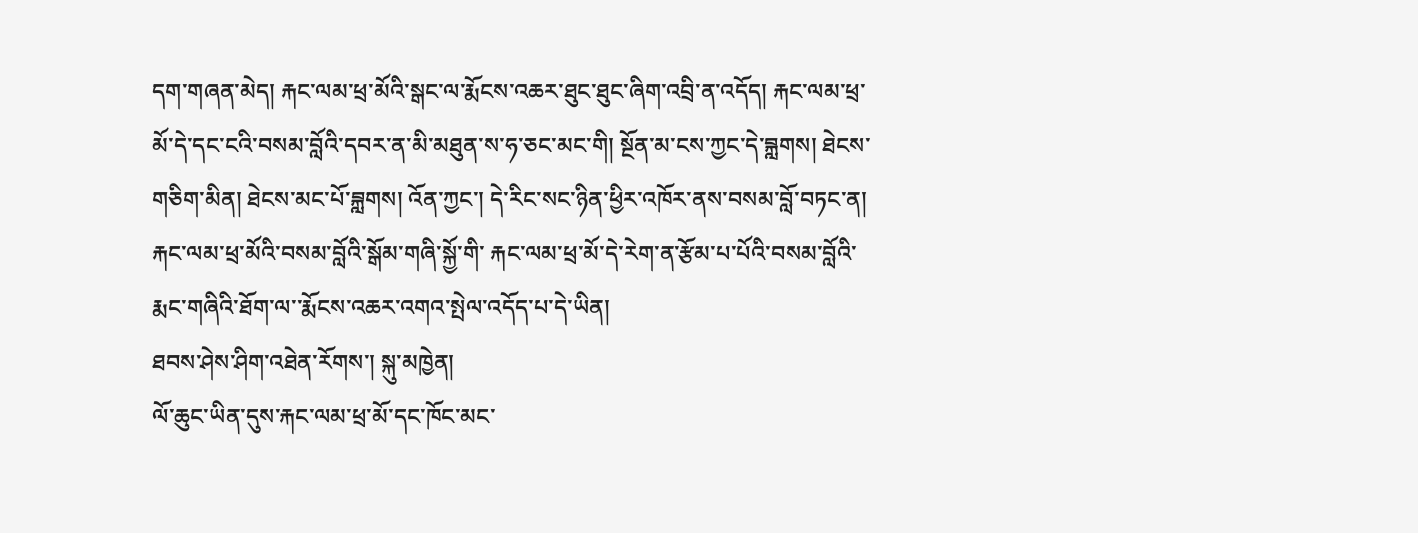དག་གཞན་མེད། རྐང་ལམ་ཕྲ་མོའི་སྒང་ལ་རྨོངས་འཆར་ཐུང་ཐུང་ཞིག་འབྲི་ན་འདོད། རྐང་ལམ་ཕྲ་མོ་དེ་དང་ངའི་བསམ་བློའི་དབར་ན་མི་མཐུན་ས་ཧ་ཅང་མང་གི། སྔོན་མ་ངས་ཀྱང་དེ་བྐླགས། ཐེངས་གཅིག་མིན། ཐེངས་མང་པོ་བྐླགས། འོན་ཀྱང་། དེ་རིང་སང་ཉིན་ཕྱིར་འཁོར་ནས་བསམ་བློ་བཏང་ན།
རྐང་ལམ་ཕྲ་མོའི་བསམ་བློའི་སྒོམ་གཞི་སྐྱོ་གི་ རྐང་ལམ་ཕྲ་མོ་དེ་རེག་ན་རྩོམ་པ་པོའི་བསམ་བློའི་རྨང་གཞིའི་ཐོག་ལ་་རྨོངས་འཆར་འགའ་སྤེལ་འདོད་པ་དེ་ཡིན།
ཐབས་ཤེས་ཤིག་འཐེན་རོགས་། སྐུ་མཁྱེན།
ལོ་ཆུང་ཡིན་དུས་རྐང་ལམ་ཕྲ་མོ་དང་ཁོང་མང་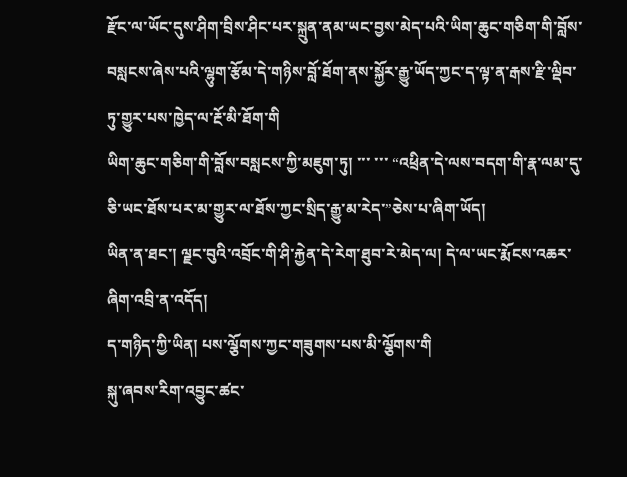རྫོང་ལ་ཡོང་དུས་ཤིག་བྲིས་ཤིང་པར་སྐྲུན་ནམ་ཡང་བྱས་མེད་པའི་ཡིག་ཆུང་གཅིག་གི་བློས་བསླངས་ཞེས་པའི་ལྷུག་རྩོམ་དེ་གཉིས་བློ་ཐོག་ནས་སྐྱོར་རྒྱུ་ཡོད་ཀྱང་ད་ལྟ་ན་རྒས་རྫི་ལྡིབ་ཏུ་གྱུར་པས་ཁྱེད་ལ་རྔོ་མི་ཐོག་གི
ཡིག་ཆུང་གཅིག་གི་བློས་བསླངས་ཀྱི་མཇུག་ཏུ། ་་་ ་་་ “འཕྲིན་དེ་ལས་བདག་གི་རྣ་ལམ་དུ་ཅི་ཡང་ཐོས་པར་མ་གྱུར་ལ་ཐོས་ཀྱང་སྲིད་རྒྱུ་མ་རེད་”ཅེས་པ་ཞིག་ཡོད།
ཡིན་ན་ཐང་། ལྗང་བུའི་འབྲོང་གི་ཤི་རྐྱེན་དེ་རེག་ཐུབ་རེ་མེད་ལ། དེ་ལ་ཡང་རྨོངས་འཆར་ཞིག་འབྲི་ན་འདོད།
ད་གཉིད་ཀྱི་ཡིན། པས་ལྕོགས་ཀྱང་གཟུགས་པས་མི་ལྕོགས་གི
སྐུ་ཞབས་རིག་འབྱུང་ཚང་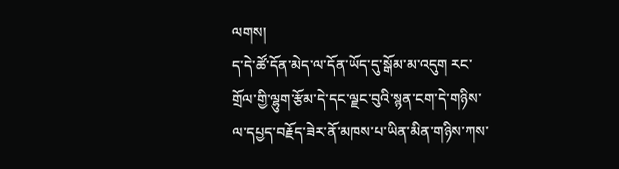ལགས།
ད་དེ་ཚོ་དོན་མེད་ལ་དོན་ཡོད་དུ་སྒོམ་མ་འདུག རང་གྲོལ་གྱི་ལྷུག་རྩོམ་དེ་དང་ལྗང་བུའི་སྙན་ངག་དེ་གཉིས་ལ་དཔྱད་བརྗོད་ཟེར་ནོ་མཁས་པ་ཡིན་མིན་གཉིས་ཀས་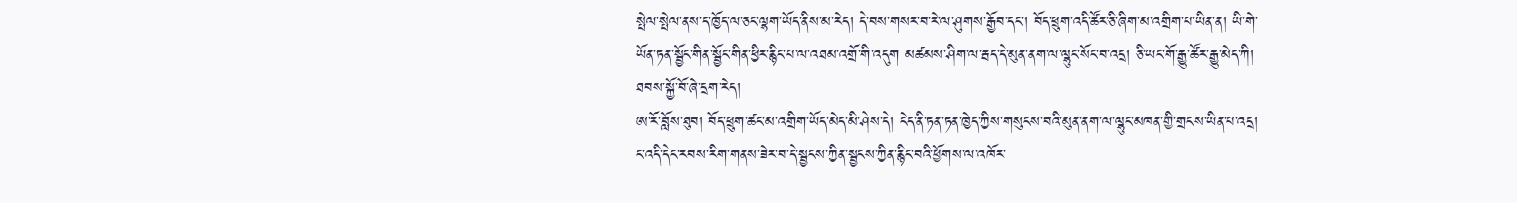སྤེལ་སྤེལ་ནས་ད་ཁྱོད་ལ་ཅང་ལྷག་ཡོད་ནིས་མ་རེད། དེ་བས་གསར་བ་རེ་ལ་ཤུགས་རྒྱོབ་དང་། བོད་ཕྲུག་འདི་ཚོར་ཅི་ཞིག་མ་འགྲིག་པ་ཡིན་ན། ཡི་གེ་ཡོན་ཏན་སྦྱོང་གིན་སྦྱོང་གིན་ཕྱིར་རྙིང་པ་ལ་འཐམ་འགྲོ་གི་འདུག མཚམས་ཤིག་ལ་རྦད་དེ་མུན་ནག་ལ་ལྷུང་སོང་བ་འདྲ། ཅི་ཡང་གོ་རྒྱུ་ཚོར་རྒྱུ་མེད་ཀི། ཐབས་སྐྱོ་བོ་ཞེ་དྲག་རེད།
ཨ་རོ་བློས་ཐུབ། བོད་ཕྲུག་ཚང་མ་འགྲིག་ཡོད་མེད་མི་ཤེས་དེ། ངེད་ནི་ཏན་ཏན་ཁྱེད་ཀྱིས་གསུངས་བའི་མུན་ནག་ལ་ལྷུང་མཁན་གྱི་གྲངས་ཡིན་པ་འདྲ།
ང་འདི་དེང་རབས་རིག་གནས་ཟེར་བ་དེ་སྦྱངས་ཀྱིན་སྦྱངས་ཀྱིན་རྙིང་བའི་ཕྱོགས་ལ་འཁོར་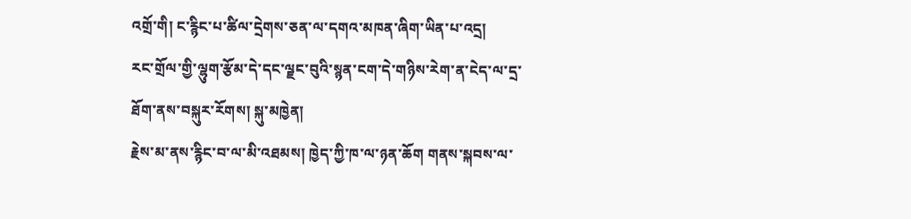འགྲོ་གི། ང་རྙིང་པ་ཚིལ་དྲེགས་ཅན་ལ་དགའ་མཁན་ཞིག་ཡིན་པ་འདྲ།
རང་གྲོལ་གྱི་ལྷུག་རྩོམ་དེ་དང་ལྗང་བུའི་སྙན་ངག་དེ་གཉིས་རེག་ན་ངེད་ལ་དྲ་ཐོག་ནས་བསྐུར་རོགས། སྐུ་མཁྱེན།
རྗེས་མ་ནས་རྙིང་བ་ལ་མི་འཐམས། ཁྱེད་ཀྱི་ཁ་ལ་ཉན་ཆོག གནས་སྐབས་ལ་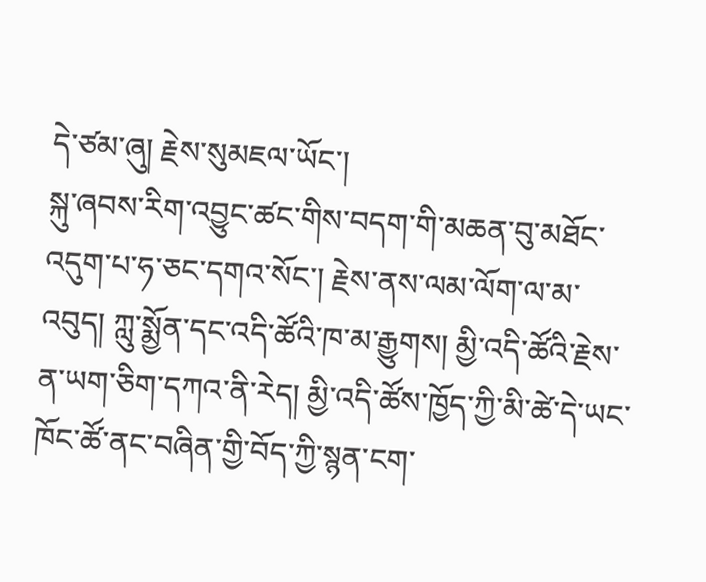དེ་ཙམ་ཞུ། རྗེས་སུམཇལ་ཡོང་།
སྐུ་ཞབས་རིག་འབྱུང་ཚང་གིས་བདག་གི་མཆན་བུ་མཐོང་འདུག་པ་ཧ་ཅང་དགའ་སོང་། རྗེས་ནས་ལམ་ལོག་ལ་མ་འབུད། ཀླུ་སྨྱོན་དང་འདི་ཚོའི་ཁ་མ་རྒྱུགས། མྱི་འདི་ཚོའི་རྗེས་ན་ཡག་ཅིག་དཀའ་ནི་རེད། མྱི་འདི་ཚོས་ཁྱོད་ཀྱི་མི་ཚེ་དེ་ཡང་ཁོང་ཚོ་ནང་བཞིན་གྱི་བོད་ཀྱི་སྙན་ངག་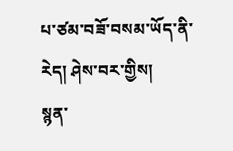པ་ཙམ་བཟོ་བསམ་ཡོད་ནི་རེད། ཤེས་བར་གྱིས།
སྙན་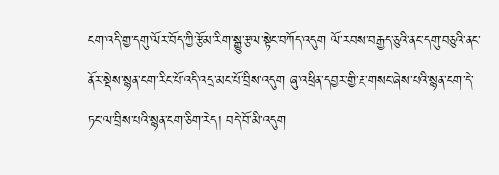ངག་འདི་གྱ་དགུ་ལོར་བོད་ཀྱི་རྩོམ་རིག་སྒྱུ་རྩལ་སྟེང་བཀོད་འདུག ལོ་རབས་བརྒྱད་ཅུའི་ནང་དགུ་བཅུའི་ནང་ནོར་སྡེས་སྙན་ངག་རིང་པོ་འདི་འདྲ་མང་པོ་བྲིས་འདུག ཞུ་འཕྲིན་དབྱར་གྱི་རྔ་གསང་ཞེས་པའི་སྙན་ངག་དེ་ཏང་ལ་བྲིས་པའི་སྙན་ངག་ཅིག་རེད། བདེ་བོ་མི་འདུག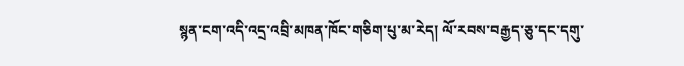སྙན་ངག་འདི་འདྲ་འབྲི་མཁན་ཁོང་གཅིག་པུ་མ་རེད། ལོ་རབས་བརྒྱད་ཅུ་དང་དགུ་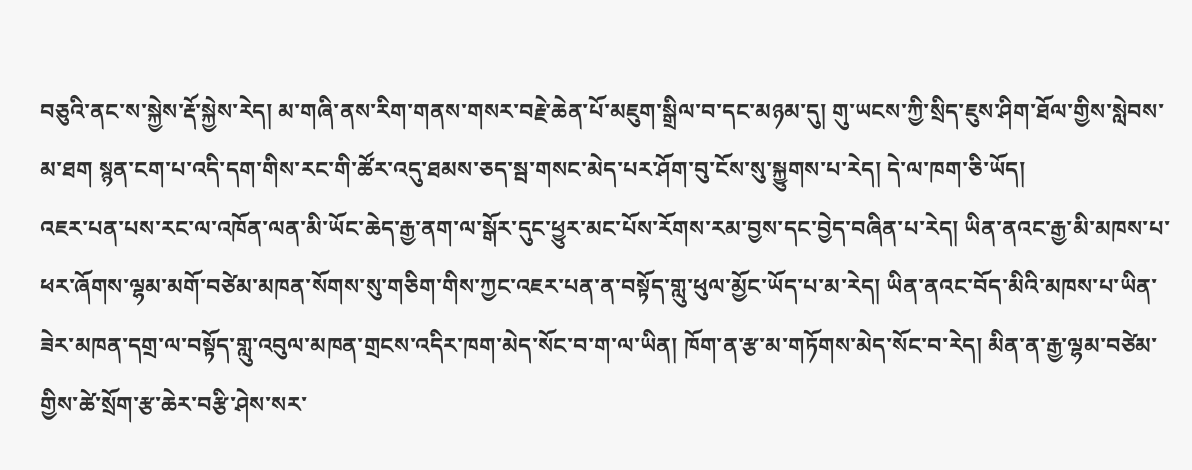བཅུའི་ནང་ས་སྐྱེས་རྡོ་སྐྱེས་རེད། མ་གཞི་ནས་རིག་གནས་གསར་བརྗེ་ཆེན་པོ་མཇུག་སྒྲིལ་བ་དང་མཉམ་དུ། གུ་ཡངས་ཀྱི་སྲིད་ཇུས་ཤིག་ཐོལ་གྱིས་སླེབས་མ་ཐག སྙན་ངག་པ་འདི་དག་གིས་རང་གི་ཚོར་འདུ་ཐམས་ཅད་སྦ་གསང་མེད་པར་ཤོག་བུ་ངོས་སུ་སྐྱུགས་པ་རེད། དེ་ལ་ཁག་ཅི་ཡོད།
འཇར་པན་པས་རང་ལ་འཁོན་ལན་མི་ཡོང་ཆེད་རྒྱ་ནག་ལ་སྒོར་དུང་ཕྱུར་མང་པོས་རོགས་རམ་བྱས་དང་བྱེད་བཞིན་པ་རེད། ཡིན་ནའང་རྒྱ་མི་མཁས་པ་ཕར་ཞོགས་ལྷམ་མགོ་བཙེམ་མཁན་སོགས་སུ་གཅིག་གིས་ཀྱང་འཇར་པན་ན་བསྟོད་གླུ་ཕུལ་མྱོང་ཡོད་པ་མ་རེད། ཡིན་ནའང་བོད་མིའི་མཁས་པ་ཡིན་ཟེར་མཁན་དགྲ་ལ་བསྟོད་གླུ་འབུལ་མཁན་གྲངས་འདིར་ཁག་མེད་སོང་བ་ག་ལ་ཡིན། ཁོག་ན་རྩ་མ་གཏོགས་མེད་སོང་བ་རེད། མིན་ན་རྒྱ་ལྷམ་བཙེམ་གྱིས་ཚེ་སྲོག་རྩ་ཆེར་བརྩི་ཤེས་སར་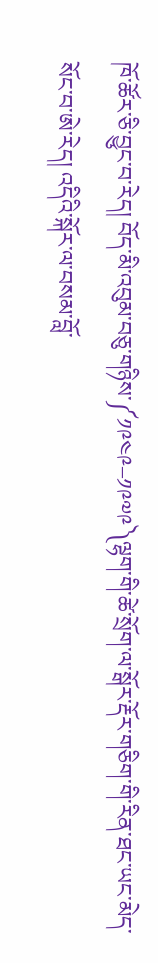ཁོ་ཚོར་ཅི་བྱུང་བ་རེད། བོད་མི་འབུམ་བཅུ་གཉིས་༼༡༩༤༩–༡༩༧༩༽ལྷག་གི་ཚེ་སྲོག་ལ་སྒོར་རྡོར་གཅིག་གི་རིན་ཐང་ཡང་མེད་སོང་བ་ཨེ་རེད། འདིའི་སྐོར་ལ་བསམ་བློ་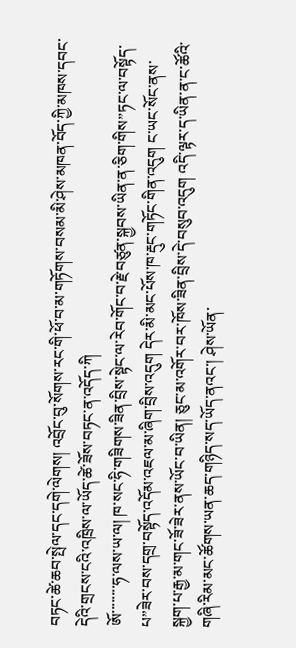བཏང་ཚེ་ཆབ་སྤེལ་དང་དགེ་ལེགས། འབྲོང་བུ་སོགས་རང་གི་ཕོ་བ་མ་གཏོགས་བསམ་མི་ཤེས་མཁན་བོད་ཀྱི་མཁས་དབང་དེའི་གྲངས་ངའི་འཁྲིས་ལ་ཡོད་ཚེ་ཟོས་བཏང་ན་འདོད་ཀི
ཨོ་་་་་་་་ཧ་ལས་ཡ་ལ། ཁ་སང་ཧི་གཟིགས་ཟིན་བྲིས་སྟེང་ལ་རེབ་གོང་བ་རྗེ་བཙུན་སྐྱབས་ཡིན་ན་ཅིག་གིས”ཏང་ལ་བསྟོད་པ”ཟེར་བས་དགྲ་བསྟོད་འདོམ་འཇལ་མ་ཞིག་བྲིས་འདུག དེར་མི་མང་པོས་ཁ་རྡུང་གཏོང་གིན་འདུག ང་ཡང་སོང་ནས་སྐྱག་པ་རྒྱ་མ་གང་ཟོ་ཟེར་ནས་ཡོང་བ་ཡིན། ཅུང་མ་འགོར་བར་ཁོས་ཟིན་བྲིས་དེ་བསུབ་འདུག འདི་ལྟར་ད་ཡིན་ན་ང་ཚོའི་གཞི་རིམ་མང་ཚོགས་ཡན་ཆད་གཉིད་སད་ཡོད་ནའང་། ཤེས་ཡོན་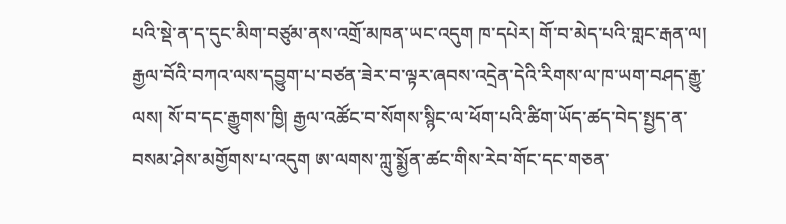པའི་སྡེ་ན་ད་དུང་མིག་བཙུམ་ནས་འགྲོ་མཁན་ཡང་འདུག ཁ་དཔེར། གོ་བ་མེད་པའི་གླང་རྒན་ལ། རྒྱལ་བོའི་བཀའ་ལས་དབྱུག་པ་བཙན་ཟེར་བ་ལྟར་ཞབས་འདྲེན་དེའི་རིགས་ལ་ཁ་ཡག་བཤད་རྒྱུ་ལས། སོ་བ་དང་རྒྱུགས་ཁྱི། རྒྱལ་འཚོང་བ་སོགས་སྙིང་ལ་ཕོག་པའི་ཚིག་ཡོད་ཚད་བེད་སྤྱད་ན་བསམ་ཤེས་མགྱོགས་པ་འདུག ཨ་ལགས་ཀླུ་སྨྱོན་ཚང་གིས་རེབ་གོང་དང་གཅན་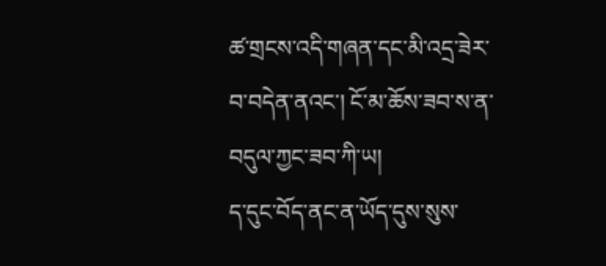ཚ་གྲངས་འདི་གཞན་དང་མི་འདྲ་ཟེར་བ་བདེན་ནའང་། ངོ་མ་ཆོས་ཟབ་ས་ན་བདུལ་ཀྱང་ཟབ་ཀི་ཡ།
ད་དུང་བོད་ནང་ན་ཡོད་དུས་སུས་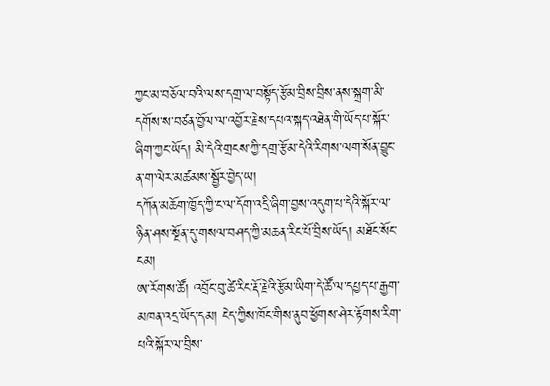ཀྱང་མ་བཅོལ་བའི་ལས་དགྲ་ལ་བསྟོད་རྩོམ་བྲིས་བྲིས་ནས་སྐྲག་མི་དགོས་ས་བཙན་བྱོལ་ལ་འབྱོར་རྗེས་དཔའ་སྐད་འཐེན་གི་ཡོད་པ་སྐོར་ཞིག་ཀྱང་ཡོད། མི་དེའི་གྲངས་ཀྱི་དགྲ་རྩོམ་དེའི་རིགས་ལག་སོན་བྱུང་ན་ག་ལེར་མཚམས་སྦྱོར་བྱེད་ཡ།
དཀོན་མཆོག་ཁྱོད་ཀྱི་ང་ལ་དོག་འདྲི་ཞིག་བྱས་འདུག་པ་དེའི་སྐོར་ལ་ཉིན་ཤས་སྔོན་དུ་གསལ་བཤད་ཀྱི་མཆན་རིང་པོ་བྲིས་ཡོད། མཐོང་སོང་ངམ།
ཨ་རོགས་ཚོ། འབྲོང་བུ་ཚེ་རིང་རྡོ་རྗེའི་རྩོམ་ཡིག་དེ་ཚོ་ལ་དཔྱད་པ་རྒྱག་མཁན་འདྲ་ཡོད་དམ། ངེད་ཀྱིས་ཁོང་གིས་ནུབ་ཕྱོགས་ཤེར་རྟོགས་རིག་པའི་སྐོར་ལ་བྲིས་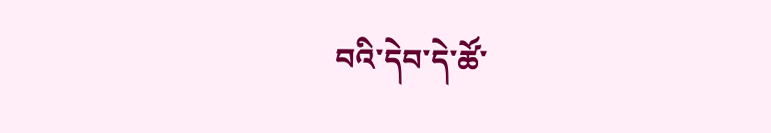བའི་དེབ་དེ་ཚོ་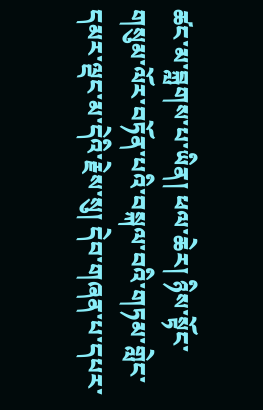ཚང་མ་བྐླགས་པ་ཡིན། ཕལ་ཆེར། ཉིས་སྟོང་གསུམ་ལོར་བཏོན་པའི་བསྐལ་བའི་གཏམ་གླེང་དམར་ལྡང་མ་དེའི་རྗེས་སུ། དེབ་གཞན་པ་དཔར་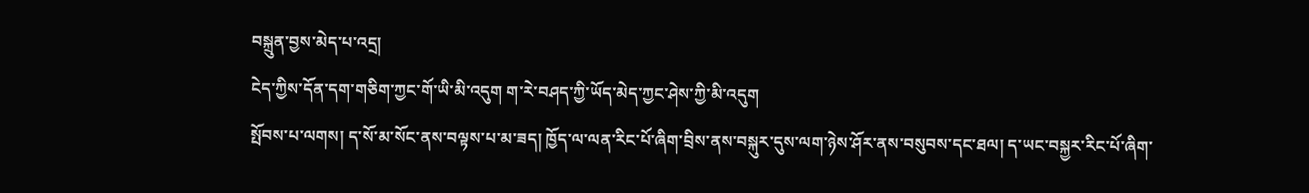བསྐྲུན་བྱས་མེད་པ་འདྲ།
ངེད་ཀྱིས་དོན་དག་གཅིག་ཀྱང་གོ་ཡི་མི་འདུག ག་རེ་བཤད་ཀྱི་ཡོད་མེད་ཀྱང་ཤེས་ཀྱི་མི་འདུག
སྤོབས་པ་ལགས། ད་སོ་མ་སོང་ནས་བལྟས་པ་མ་ཟད། ཁྱོད་ལ་ལན་རིང་པོ་ཞིག་བྲིས་ནས་བསྐུར་དུས་ལག་ཉེས་ཤོར་ནས་བསུབས་དང་ཐལ། ད་ཡང་བསྐྱར་རིང་པོ་ཞིག་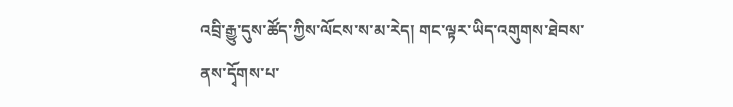འབྲི་རྒྱུ་དུས་ཚོད་ཀྱིས་ལོངས་ས་མ་རེད། གང་ལྟར་ཡིད་འགུགས་ཐེབས་ནས་དྭོགས་པ་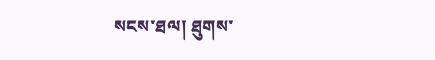སངས་ཐལ། ཐུགས་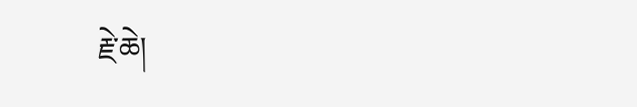རྗེ་ཆེ།